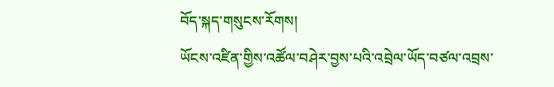བོད་སྐད་གསུངས་རོགས།
ཡོངས་འཛིན་གྱིས་འཚོལ་བཤེར་བྱས་པའི་འབྲེལ་ཡོད་བཙལ་འབྲས་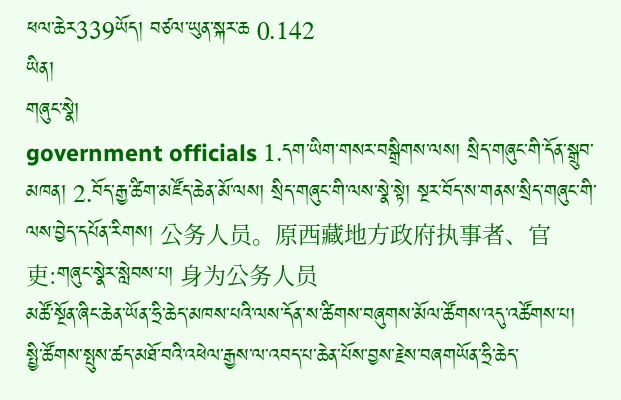ཕལ་ཆེར339ཡོད། བཙལ་ཡུན་སྐར་ཆ 0.142
ཡིན།
གཞུང་སྣེ།
government officials 1.དག་ཡིག་གསར་བསྒྲིགས་ལས། སྲིད་གཞུང་གི་དོན་སྒྲུབ་མཁན། 2.བོད་རྒྱ་ཚིག་མཛོད་ཆེན་མོ་ལས། སྲིད་གཞུང་གི་ལས་སྣེ་སྟེ། སྔར་བོད་ས་གནས་སྲིད་གཞུང་གི་ལས་བྱེད་དཔོན་རིགས། 公务人员。原西藏地方政府执事者、官吏:གཞུང་སྣེར་སླེབས་པ། 身为公务人员
མཚོ་སྔོན་ཞིང་ཆེན་ཡོན་ཧྲི་ཆེད་མཁས་པའི་ལས་དོན་ས་ཚིགས་བཞུགས་མོལ་ཚོགས་འདུ་འཚོགས་པ།
སྤྱི་ཚོགས་སྤུས་ཚད་མཐོ་བའི་འཕེལ་རྒྱས་ལ་འབད་པ་ཆེན་པོས་བྱས་རྗེས་བཞགཡོན་ཧྲི་ཆེད་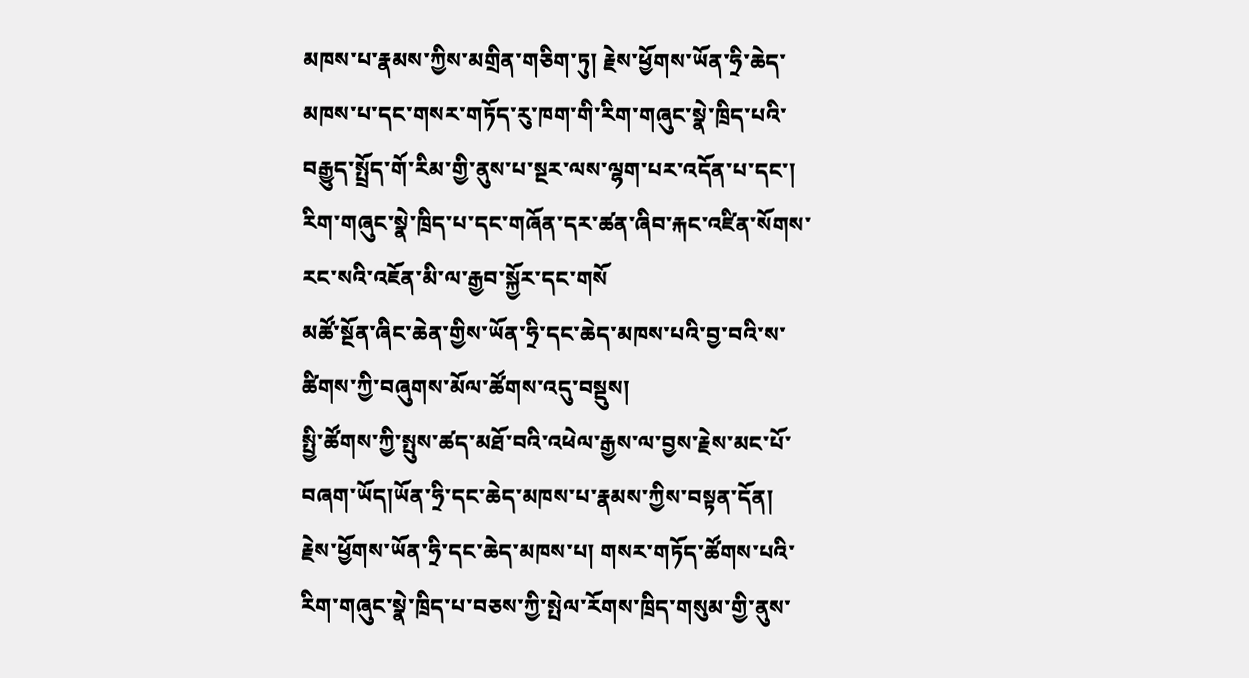མཁས་པ་རྣམས་ཀྱིས་མགྲིན་གཅིག་ཏུ། རྗེས་ཕྱོགས་ཡོན་ཧྲི་ཆེད་མཁས་པ་དང་གསར་གཏོད་རུ་ཁག་གི་རིག་གཞུང་སྣེ་ཁྲིད་པའི་བརྒྱུད་སྤྲོད་གོ་རིམ་གྱི་ནུས་པ་སྔར་ལས་ལྷག་པར་འདོན་པ་དང་། རིག་གཞུང་སྣེ་ཁྲིད་པ་དང་གཞོན་དར་ཚན་ཞིབ་རྐང་འཛིན་སོགས་རང་སའི་འཇོན་མི་ལ་རྒྱབ་སྐྱོར་དང་གསོ
མཚོ་སྔོན་ཞིང་ཆེན་གྱིས་ཡོན་ཧྲི་དང་ཆེད་མཁས་པའི་བྱ་བའི་ས་ཚིགས་ཀྱི་བཞུགས་མོལ་ཚོགས་འདུ་བསྡུས།
སྤྱི་ཚོགས་ཀྱི་སྤུས་ཚད་མཐོ་བའི་འཕེལ་རྒྱས་ལ་བྱས་རྗེས་མང་པོ་བཞག་ཡོད།ཡོན་ཧྲི་དང་ཆེད་མཁས་པ་རྣམས་ཀྱིས་བསྟན་དོན། རྗེས་ཕྱོགས་ཡོན་ཧྲི་དང་ཆེད་མཁས་པ། གསར་གཏོད་ཚོགས་པའི་རིག་གཞུང་སྣེ་ཁྲིད་པ་བཅས་ཀྱི་སྤེལ་རོགས་ཁྲིད་གསུམ་གྱི་ནུས་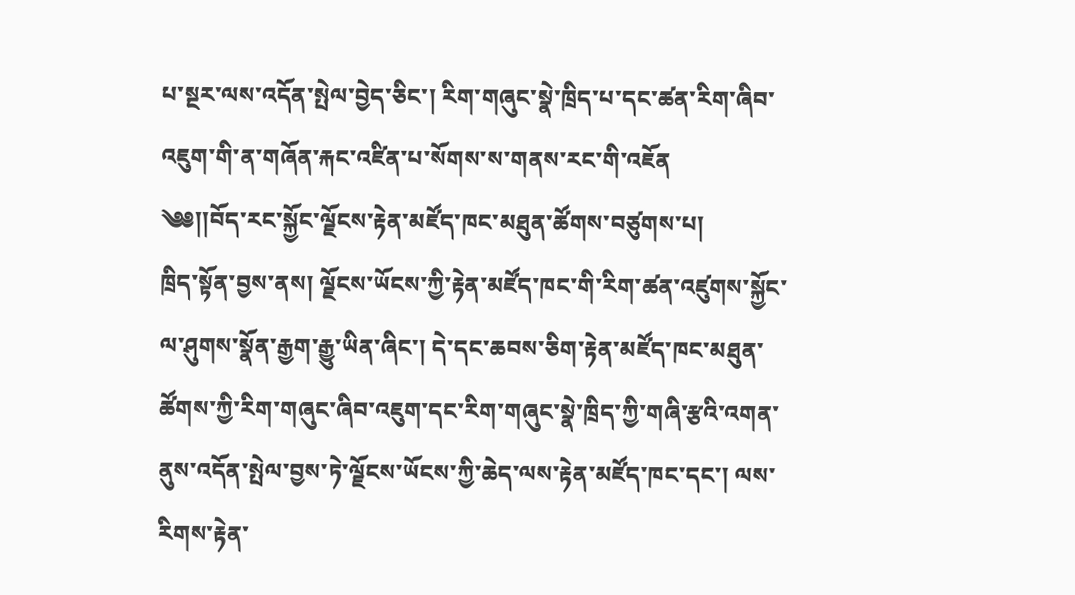པ་སྔར་ལས་འདོན་སྤེལ་བྱེད་ཅིང་། རིག་གཞུང་སྣེ་ཁྲིད་པ་དང་ཚན་རིག་ཞིབ་འཇུག་གི་ན་གཞོན་རྐང་འཛིན་པ་སོགས་ས་གནས་རང་གི་འཇོན
༄༅།།བོད་རང་སྐྱོང་ལྗོངས་རྟེན་མཛོད་ཁང་མཐུན་ཚོགས་བཙུགས་པ།
ཁྲིད་སྟོན་བྱས་ནས། ལྗོངས་ཡོངས་ཀྱི་རྟེན་མཛོད་ཁང་གི་རིག་ཚན་འཛུགས་སྐྱོང་ལ་ཤུགས་སྣོན་རྒྱག་རྒྱུ་ཡིན་ཞིང་། དེ་དང་ཆབས་ཅིག་རྟེན་མཛོད་ཁང་མཐུན་ཚོགས་ཀྱི་རིག་གཞུང་ཞིབ་འཇུག་དང་རིག་གཞུང་སྣེ་ཁྲིད་ཀྱི་གཞི་རྩའི་འགན་ནུས་འདོན་སྤེལ་བྱས་ཏེ་ལྗོངས་ཡོངས་ཀྱི་ཆེད་ལས་རྟེན་མཛོད་ཁང་དང་། ལས་རིགས་རྟེན་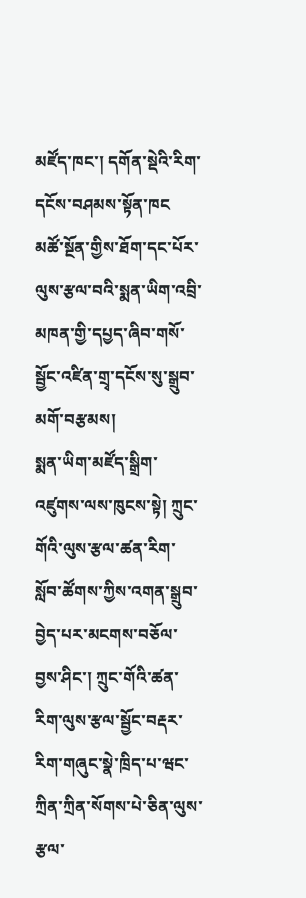མཛོད་ཁང་། དགོན་སྡེའི་རིག་དངོས་བཤམས་སྟོན་ཁང
མཚོ་སྔོན་གྱིས་ཐོག་དང་པོར་ལུས་རྩལ་བའི་སྨན་ཡིག་འབྲི་མཁན་གྱི་དཔྱད་ཞིབ་གསོ་སྦྱོང་འཛིན་གྲྭ་དངོས་སུ་སྒྲུབ་མགོ་བརྩམས།
སྨན་ཡིག་མཛོད་སྒྲིག་འཛུགས་ལས་ཁུངས་སྟེ། ཀྲུང་གོའི་ལུས་རྩལ་ཚན་རིག་སློབ་ཚོགས་ཀྱིས་འགན་སྒྲུབ་བྱེད་པར་མངགས་བཅོལ་བྱས་ཤིང་། ཀྲུང་གོའི་ཚན་རིག་ལུས་རྩལ་སྦྱོང་བརྡར་རིག་གཞུང་སྣེ་ཁྲིད་པ་ཝང་ཀྲིན་ཀྲིན་སོགས་པེ་ཅིན་ལུས་རྩལ་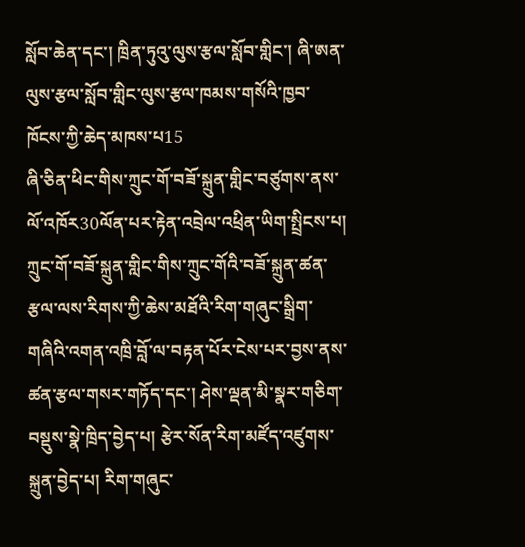སློབ་ཆེན་དང་། ཁྲིན་ཏུའུ་ལུས་རྩལ་སློབ་གླིང་། ཞི་ཨན་ལུས་རྩལ་སློབ་གླིང་ལུས་རྩལ་ཁམས་གསོའི་ཁྱབ་ཁོངས་ཀྱི་ཆེད་མཁས་པ15
ཞི་ཅིན་ཕིང་གིས་ཀྲུང་གོ་བཟོ་སྐྲུན་གླིང་བཙུགས་ནས་ལོ་འཁོར30ལོན་པར་རྟེན་འབྲེལ་འཕྲིན་ཡིག་སྤྲིངས་པ།
ཀྲུང་གོ་བཟོ་སྐྲུན་གླིང་གིས་ཀྲུང་གོའི་བཟོ་སྐྲུན་ཚན་རྩལ་ལས་རིགས་ཀྱི་ཆེས་མཐོའི་རིག་གཞུང་སྒྲིག་གཞིའི་འགན་འཁྲི་བློ་ལ་བརྟན་པོར་ངེས་པར་བྱས་ནས་ཚན་རྩལ་གསར་གཏོད་དང་། ཤེས་ལྡན་མི་སྣར་གཅིག་བསྡུས་སྣེ་ཁྲིད་བྱེད་པ། རྩེར་སོན་རིག་མཛོད་འཛུགས་སྐྲུན་བྱེད་པ། རིག་གཞུང་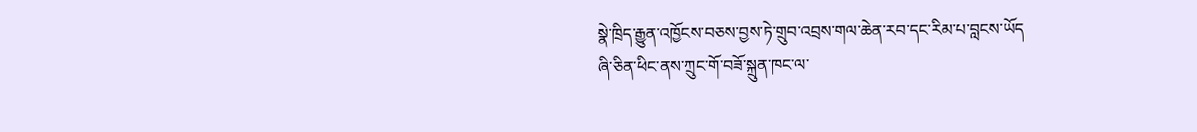སྣེ་ཁྲིད་རྒྱུན་འཁྱོངས་བཅས་བྱས་ཏེ་གྲུབ་འབྲས་གལ་ཆེན་རབ་དང་རིམ་པ་བླངས་ཡོད
ཞི་ཅིན་ཕིང་ནས་ཀྲུང་གོ་བཟོ་སྐྲུན་ཁང་ལ་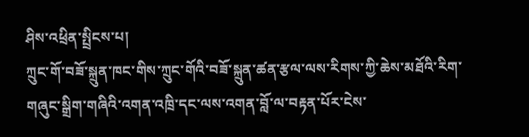ཤིས་འཕྲིན་སྤྲིངས་པ།
ཀྲུང་གོ་བཟོ་སྐྲུན་ཁང་གིས་ཀྲུང་གོའི་བཟོ་སྐྲུན་ཚན་རྩལ་ལས་རིགས་ཀྱི་ཆེས་མཐོའི་རིག་གཞུང་སྒྲིག་གཞིའི་འགན་འཁྲི་དང་ལས་འགན་བློ་ལ་བརྟན་པོར་ངེས་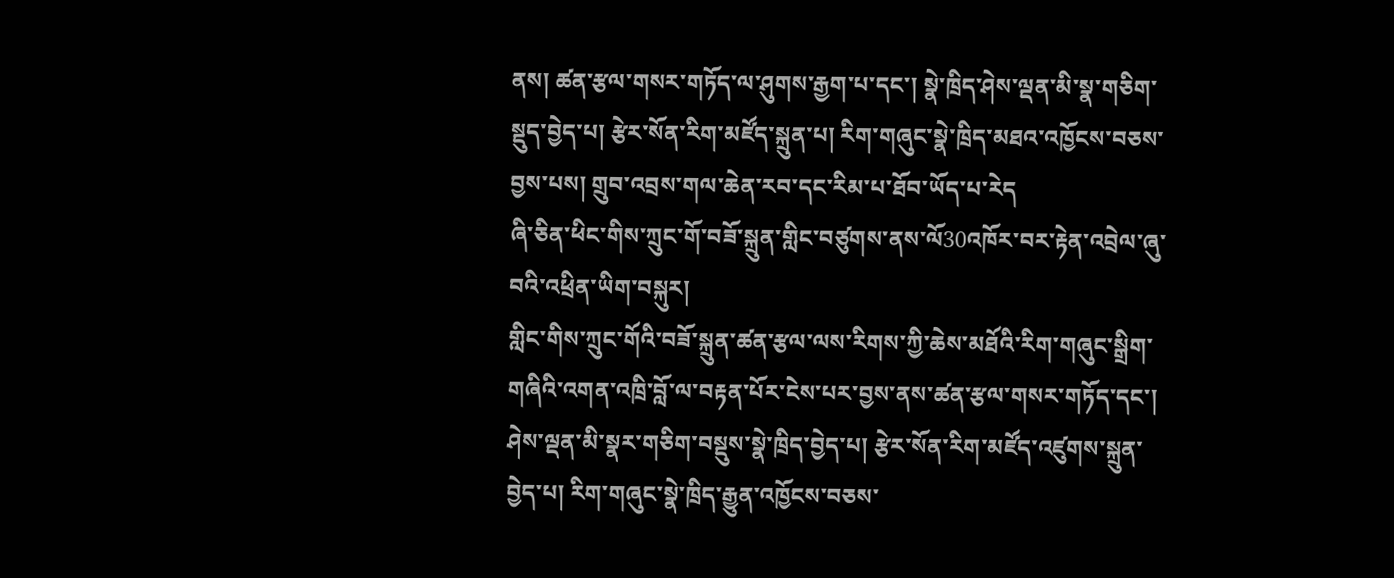ནས། ཚན་རྩལ་གསར་གཏོད་ལ་ཤུགས་རྒྱག་པ་དང་། སྣེ་ཁྲིད་ཤེས་ལྡན་མི་སྣ་གཅིག་སྡུད་བྱེད་པ། རྩེར་སོན་རིག་མཛོད་སྐྲུན་པ། རིག་གཞུང་སྣེ་ཁྲིད་མཐའ་འཁྱོངས་བཅས་བྱས་པས། གྲུབ་འབྲས་གལ་ཆེན་རབ་དང་རིམ་པ་ཐོབ་ཡོད་པ་རེད
ཞི་ཅིན་ཕིང་གིས་ཀྲུང་གོ་བཟོ་སྐྲུན་གླིང་བཙུགས་ནས་ལོ30འཁོར་བར་རྟེན་འབྲེལ་ཞུ་བའི་འཕྲིན་ཡིག་བསྐུར།
གླིང་གིས་ཀྲུང་གོའི་བཟོ་སྐྲུན་ཚན་རྩལ་ལས་རིགས་ཀྱི་ཆེས་མཐོའི་རིག་གཞུང་སྒྲིག་གཞིའི་འགན་འཁྲི་བློ་ལ་བརྟན་པོར་ངེས་པར་བྱས་ནས་ཚན་རྩལ་གསར་གཏོད་དང་། ཤེས་ལྡན་མི་སྣར་གཅིག་བསྡུས་སྣེ་ཁྲིད་བྱེད་པ། རྩེར་སོན་རིག་མཛོད་འཛུགས་སྐྲུན་བྱེད་པ། རིག་གཞུང་སྣེ་ཁྲིད་རྒྱུན་འཁྱོངས་བཅས་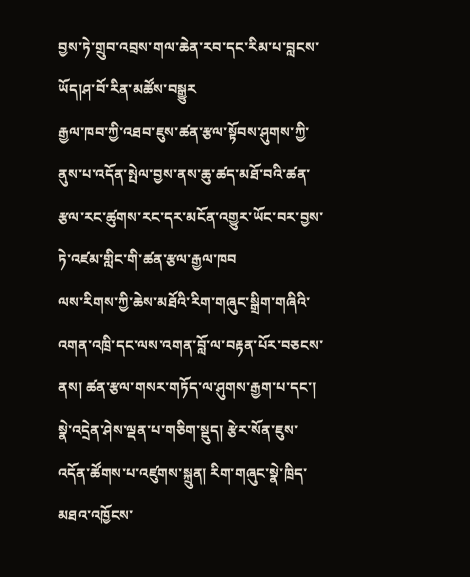བྱས་ཏེ་གྲུབ་འབྲས་གལ་ཆེན་རབ་དང་རིམ་པ་བླངས་ཡོད།ཤ་བོ་རིན་མཚོས་བསྒྱུར
རྒྱལ་ཁབ་ཀྱི་འཐབ་ཇུས་ཚན་རྩལ་སྟོབས་ཤུགས་ཀྱི་ནུས་པ་འདོན་སྤེལ་བྱས་ནས་ཆུ་ཚད་མཐོ་བའི་ཚན་རྩལ་རང་ཚུགས་རང་དར་མངོན་འགྱུར་ཡོང་བར་བྱས་ཏེ་འཛམ་གླིང་གི་ཚན་རྩལ་རྒྱལ་ཁབ
ལས་རིགས་ཀྱི་ཆེས་མཐོའི་རིག་གཞུང་སྒྲིག་གཞིའི་འགན་འཁྲི་དང་ལས་འགན་བློ་ལ་བརྟན་པོར་བཅངས་ནས། ཚན་རྩལ་གསར་གཏོད་ལ་ཤུགས་རྒྱག་པ་དང་། སྣེ་འདྲེན་ཤེས་ལྡན་པ་གཅིག་སྡུད། རྩེར་སོན་ཇུས་འདོན་ཚོགས་པ་འཛུགས་སྐྲུན། རིག་གཞུང་སྣེ་ཁྲིད་མཐའ་འཁྱོངས་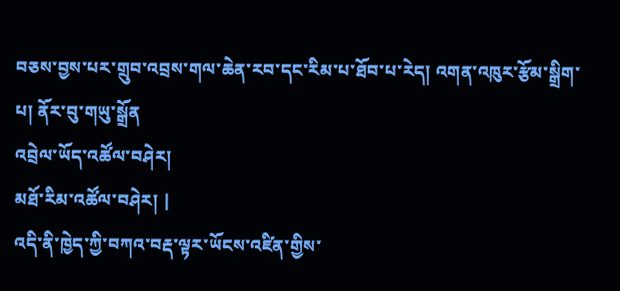བཅས་བྱས་པར་གྲུབ་འབྲས་གལ་ཆེན་རབ་དང་རིམ་པ་ཐོབ་པ་རེད། འགན་འཁུར་རྩོམ་སྒྲིག་པ། ནོར་བུ་གཡུ་སྒྲོན
འབྲེལ་ཡོད་འཚོལ་བཤེར།
མཐོ་རིམ་འཚོལ་བཤེར། |
འདི་ནི་ཁྱེད་ཀྱི་བཀའ་བརྡ་ལྟར་ཡོངས་འཛིན་གྱིས་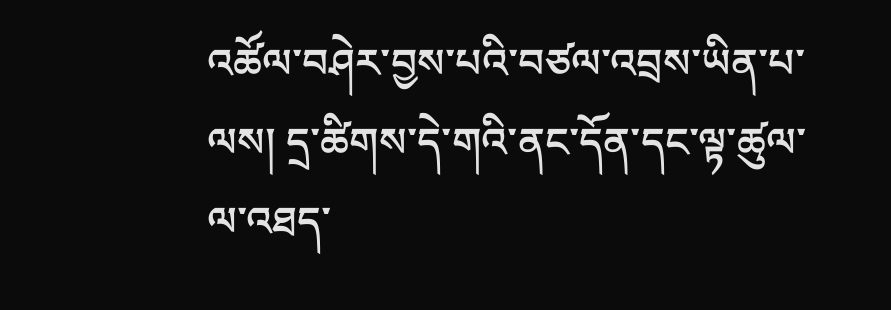འཚོལ་བཤེར་བྱས་པའི་བཙལ་འབྲས་ཡིན་པ་ལས། དྲ་ཚིགས་དེ་གའི་ནང་དོན་དང་ལྟ་ཚུལ་ལ་འཐད་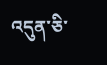འདུན་ཅི་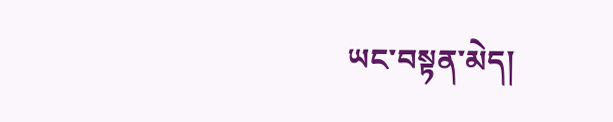ཡང་བསྟན་མེད།